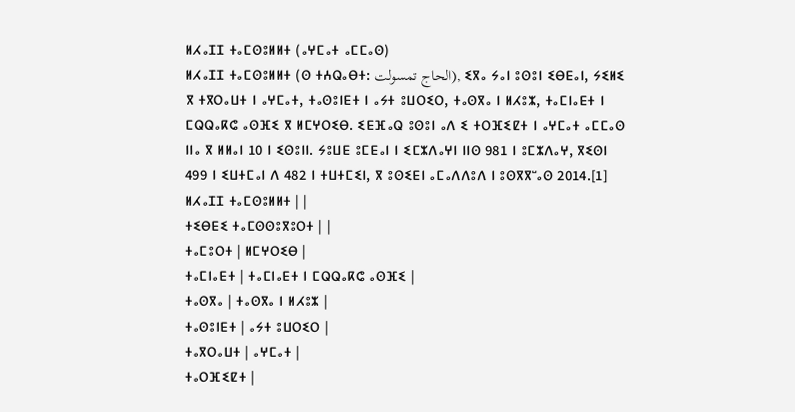ⵍⵃⴰⵊⵊ ⵜⴰⵎⵙⵓⵍⵍⵜ (ⴰⵖⵎⴰⵜ ⴰⵎⵎⴰⵙ)
ⵍⵃⴰⵊⵊ ⵜⴰⵎⵙⵓⵍⵍⵜ (ⵙ ⵜⵄⵕⴰⴱⵜ: الحاج تمسولت), ⵉⴳⴰ ⵢⴰⵏ ⵓⵙⵓⵏ ⵉⴱⴹⴰⵏ, ⵢⵉⵍⵉ ⴳ ⵜⴳⵔⴰⵡⵜ ⵏ ⴰⵖⵎⴰⵜ, ⵜⴰⵙⵓⵏⴹⵜ ⵏ ⴰⵢⵜ ⵓⵡⵔⵉⵔ, ⵜⴰⵙⴳⴰ ⵏ ⵍⵃⵓⵣ, ⵜⴰⵎⵏⴰⴹⵜ ⵏ ⵎⵕⵕⴰⴽⵛ ⴰⵙⴼⵉ ⴳ ⵍⵎⵖⵔⵉⴱ. ⵉⴹⴼⴰⵕ ⵓⵙⵓⵏ ⴰⴷ ⵉ ⵜⵔⴼⵉⵇⵜ ⵏ ⴰⵖⵎⴰⵜ ⴰⵎⵎⴰⵙ ⵏⵏⴰ ⴳ ⵍⵍⴰⵏ 10 ⵏ ⵉⵙⵓⵏⵏ. ⵢⵓⵡⴹ ⵓⵎⴹⴰⵏ ⵏ ⵉⵎⵣⴷⴰⵖⵏ ⵏⵏⵙ 981 ⵏ ⵓⵎⵣⴷⴰⵖ, ⴳⵉⵙⵏ 499 ⵏ ⵉⵡⵜⵎⴰⵏ ⴷ 482 ⵏ ⵜⵡⵜⵎⵉⵏ, ⴳ ⵓⵙⵉⴹⵏ ⴰⵎⴰⴷⴷⵓⴷ ⵏ ⵓⵙⴳⴳⵯⴰⵙ 2014.[1]
ⵍⵃⴰⵊⵊ ⵜⴰⵎⵙⵓⵍⵍⵜ | |
ⵜⵉⴱⴹⵉ ⵜⴰⵎⵙⵙⵓⴳⵓⵔⵜ | |
ⵜⴰⵎⵓⵔⵜ | ⵍⵎⵖⵔⵉⴱ |
ⵜⴰⵎⵏⴰⴹⵜ | ⵜⴰⵎⵏⴰⴹⵜ ⵏ ⵎⵕⵕⴰⴽⵛ ⴰⵙⴼⵉ |
ⵜⴰⵙⴳⴰ | ⵜⴰⵙⴳⴰ ⵏ ⵍⵃⵓⵣ |
ⵜⴰⵙⵓⵏⴹⵜ | ⴰⵢⵜ ⵓⵡⵔⵉⵔ |
ⵜⴰⴳⵔⴰⵡⵜ | ⴰⵖⵎⴰⵜ |
ⵜⴰⵔⴼⵉⵇⵜ |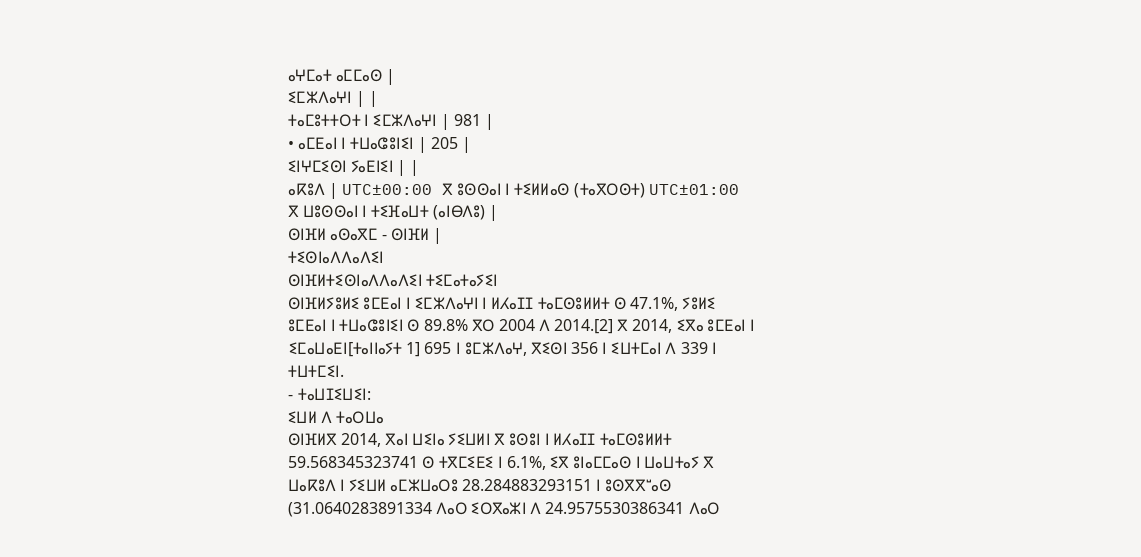ⴰⵖⵎⴰⵜ ⴰⵎⵎⴰⵙ |
ⵉⵎⵣⴷⴰⵖⵏ | |
ⵜⴰⵎⵓⵜⵜⵔⵜ ⵏ ⵉⵎⵣⴷⴰⵖⵏ | 981 |
• ⴰⵎⴹⴰⵏ ⵏ ⵜⵡⴰⵛⵓⵏⵉⵏ | 205 |
ⵉⵏⵖⵎⵉⵙⵏ ⵢⴰⴹⵏⵉⵏ | |
ⴰⴽⵓⴷ | UTC±00:00 ⴳ ⵓⵙⵙⴰⵏ ⵏ ⵜⵉⵍⵍⴰⵙ (ⵜⴰⴳⵔⵙⵜ) UTC±01:00 ⴳ ⵡⵓⵙⵙⴰⵏ ⵏ ⵜⵉⴼⴰⵡⵜ (ⴰⵏⴱⴷⵓ) |
ⵙⵏⴼⵍ ⴰⵙⴰⴳⵎ - ⵙⵏⴼⵍ |
ⵜⵉⵙⵏⴰⴷⴷⴰⴷⵉⵏ
ⵙⵏⴼⵍⵜⵉⵙⵏⴰⴷⴷⴰⴷⵉⵏ ⵜⵉⵎⴰⵜⴰⵢⵉⵏ
ⵙⵏⴼⵍⵢⵓⵍⵉ ⵓⵎⴹⴰⵏ ⵏ ⵉⵎⵣⴷⴰⵖⵏ ⵏ ⵍⵃⴰⵊⵊ ⵜⴰⵎⵙⵓⵍⵍⵜ ⵙ 47.1%, ⵢⵓⵍⵉ ⵓⵎⴹⴰⵏ ⵏ ⵜⵡⴰⵛⵓⵏⵉⵏ ⵙ 89.8% ⴳⵔ 2004 ⴷ 2014.[2] ⴳ 2014, ⵉⴳⴰ ⵓⵎⴹⴰⵏ ⵏ ⵉⵎⴰⵡⴰⴹⵏ[ⵜⴰⵏⵏⴰⵢⵜ 1] 695 ⵏ ⵓⵎⵣⴷⴰⵖ, ⴳⵉⵙⵏ 356 ⵏ ⵉⵡⵜⵎⴰⵏ ⴷ 339 ⵏ ⵜⵡⵜⵎⵉⵏ.
- ⵜⴰⵡⵊⵉⵡⵉⵏ:
ⵉⵡⵍ ⴷ ⵜⴰⵔⵡⴰ
ⵙⵏⴼⵍⴳ 2014, ⴳⴰⵏ ⵡⵉⵏⴰ ⵢⵉⵡⵍⵏ ⴳ ⵓⵙⵓⵏ ⵏ ⵍⵃⴰⵊⵊ ⵜⴰⵎⵙⵓⵍⵍⵜ 59.568345323741 ⵙ ⵜⴳⵎⵉⴹⵉ ⵏ 6.1%, ⵉⴳ ⵓⵏⴰⵎⵎⴰⵙ ⵏ ⵡⴰⵡⵜⴰⵢ ⴳ ⵡⴰⴽⵓⴷ ⵏ ⵢⵉⵡⵍ ⴰⵎⵣⵡⴰⵔⵓ 28.284883293151 ⵏ ⵓⵙⴳⴳⵯⴰⵙ (31.0640283891334 ⴷⴰⵔ ⵉⵔⴳⴰⵣⵏ ⴷ 24.9575530386341 ⴷⴰⵔ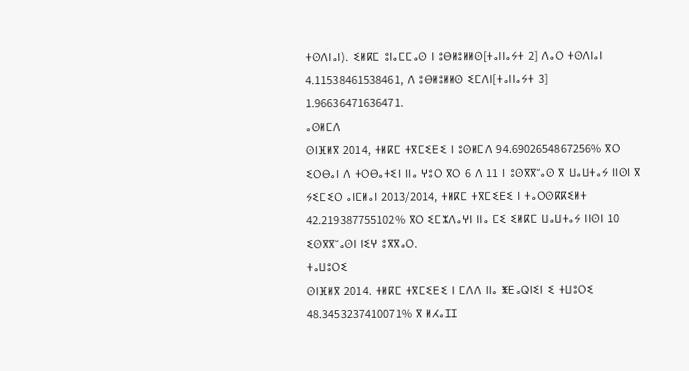ⵜⵙⴷⵏⴰⵏ). ⵉⵍⴽⵎ ⵓⵏⴰⵎⵎⴰⵙ ⵏ ⵓⴱⵍⵓⵍⵍⵙ[ⵜⴰⵏⵏⴰⵢⵜ 2] ⴷⴰⵔ ⵜⵙⴷⵏⴰⵏ 4.11538461538461, ⴷ ⵓⴱⵍⵓⵍⵍⵙ ⵉⵎⴷⵏ[ⵜⴰⵏⵏⴰⵢⵜ 3] 1.96636471636471.
ⴰⵙⵍⵎⴷ
ⵙⵏⴼⵍⴳ 2014, ⵜⵍⴽⵎ ⵜⴳⵎⵉⴹⵉ ⵏ ⵓⵙⵍⵎⴷ 94.6902654867256% ⴳⵔ ⵉⵔⴱⴰⵏ ⴷ ⵜⵔⴱⴰⵜⵉⵏ ⵏⵏⴰ ⵖⵓⵔ ⴳⵔ 6 ⴷ 11 ⵏ ⵓⵙⴳⴳⵯⴰⵙ ⴳ ⵡⴰⵡⵜⴰⵢ ⵏⵏⵙⵏ ⴳ ⵢⵉⵎⵉⵔ ⴰⵏⵎⵍⴰⵏ 2013/2014, ⵜⵍⴽⵎ ⵜⴳⵎⵉⴹⵉ ⵏ ⵜⴰⵔⵙⴽⴽⵉⵍⵜ 42.219387755102% ⴳⵔ ⵉⵎⵣⴷⴰⵖⵏ ⵏⵏⴰ ⵎⵉ ⵉⵍⴽⵎ ⵡⴰⵡⵜⴰⵢ ⵏⵏⵙⵏ 10 ⵉⵙⴳⴳⵯⴰⵙⵏ ⵏⵉⵖ ⵓⴳⴳⴰⵔ.
ⵜⴰⵡⵓⵔⵉ
ⵙⵏⴼⵍⴳ 2014. ⵜⵍⴽⵎ ⵜⴳⵎⵉⴹⵉ ⵏ ⵎⴷⴷ ⵏⵏⴰ ⵥⴹⴰⵕⵏⵉⵏ ⵉ ⵜⵡⵓⵔⵉ 48.3453237410071% ⴳ ⵍⵃⴰⵊⵊ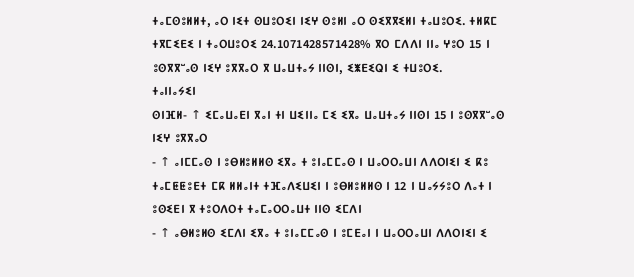ⵜⴰⵎⵙⵓⵍⵍⵜ, ⴰⵔ ⵏⵉⵜ ⵙⵡⵓⵔⵉⵏ ⵏⵉⵖ ⵙⵓⵍⵏ ⴰⵔ ⵙⵉⴳⴳⵉⵍⵏ ⵜⴰⵡⵓⵔⵉ. ⵜⵍⴽⵎ ⵜⴳⵎⵉⴹⵉ ⵏ ⵜⴰⵔⵡⵓⵔⵉ 24.1071428571428% ⴳⵔ ⵎⴷⴷⵏ ⵏⵏⴰ ⵖⵓⵔ 15 ⵏ ⵓⵙⴳⴳⵯⴰⵙ ⵏⵉⵖ ⵓⴳⴳⴰⵔ ⴳ ⵡⴰⵡⵜⴰⵢ ⵏⵏⵙⵏ, ⵉⵥⴹⵉⵕⵏ ⵉ ⵜⵡⵓⵔⵉ.
ⵜⴰⵏⵏⴰⵢⵉⵏ
ⵙⵏⴼⵍ- ↑ ⵉⵎⴰⵡⴰⴹⵏ ⴳⴰⵏ ⵜⵏ ⵡⵉⵏⵏⴰ ⵎⵉ ⵉⴳⴰ ⵡⴰⵡⵜⴰⵢ ⵏⵏⵙⵏ 15 ⵏ ⵓⵙⴳⴳⵯⴰⵙ ⵏⵉⵖ ⵓⴳⴳⴰⵔ
- ↑ ⴰⵏⵎⵎⴰⵙ ⵏ ⵓⴱⵍⵓⵍⵍⵙ ⵉⴳⴰ ⵜ ⵓⵏⴰⵎⵎⴰⵙ ⵏ ⵡⴰⵔⵔⴰⵡⵏ ⴷⴷⵔⵏⵉⵏ ⵉ ⴽⵓ ⵜⴰⵎⵟⵟⵓⴹⵜ ⵎⴽ ⵍⵍⴰⵏⵜ ⵜⴼⴰⴷⵉⵡⵉⵏ ⵏ ⵓⴱⵍⵓⵍⵍⵙ ⵏ 12 ⵏ ⵡⴰⵢⵢⵓⵔ ⴷⴰⵜ ⵏ ⵓⵙⵉⴹⵏ ⴳ ⵜⵓⵔⴷⵔⵜ ⵜⴰⵎⴰⵔⵔⴰⵡⵜ ⵏⵏⵙ ⵉⵎⴷⵏ
- ↑ ⴰⴱⵍⵓⵍⵙ ⵉⵎⴷⵏ ⵉⴳⴰ ⵜ ⵓⵏⴰⵎⵎⴰⵙ ⵏ ⵓⵎⴹⴰⵏ ⵏ ⵡⴰⵔⵔⴰⵡⵏ ⴷⴷⵔⵏⵉⵏ ⵉ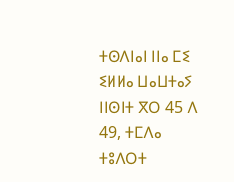ⵜⵙⴷⵏⴰⵏ ⵏⵏⴰ ⵎⵉ ⵉⵍⵍⴰ ⵡⴰⵡⵜⴰⵢ ⵏⵏⵙⵏⵜ ⴳⵔ 45 ⴷ 49, ⵜⵎⴷⴰ ⵜⵓⴷⵔⵜ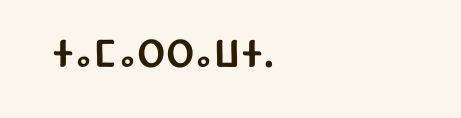ⵜⴰⵎⴰⵔⵔⴰⵡⵜ.